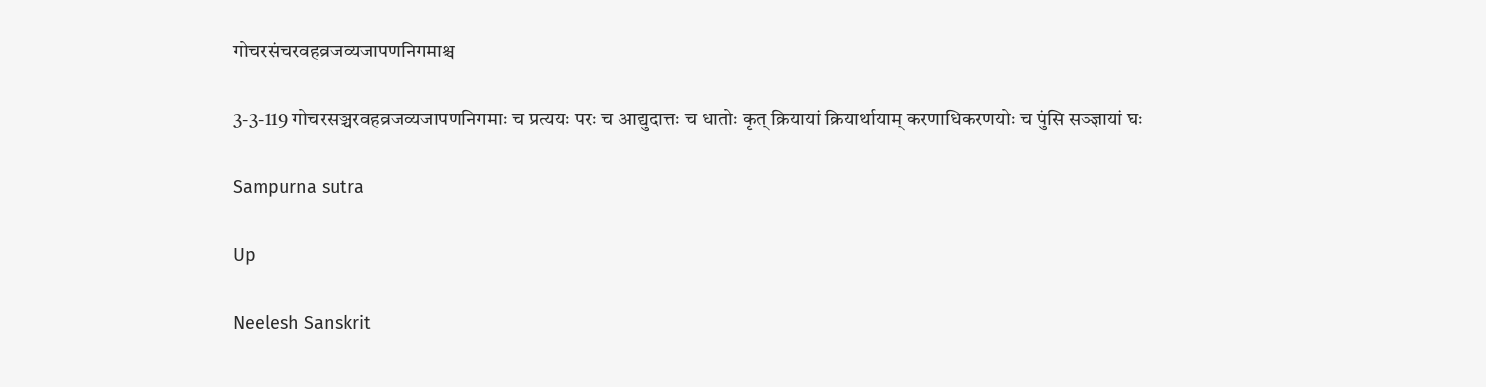गोचरसंचरवहव्रजव्यजापणनिगमाश्च

3-3-119 गोचरसञ्चरवहव्रजव्यजापणनिगमाः च प्रत्ययः परः च आद्युदात्तः च धातोः कृत् क्रियायां क्रियार्थायाम् करणाधिकरणयोः च पुंसि सञ्ज्ञायां घः

Sampurna sutra

Up

Neelesh Sanskrit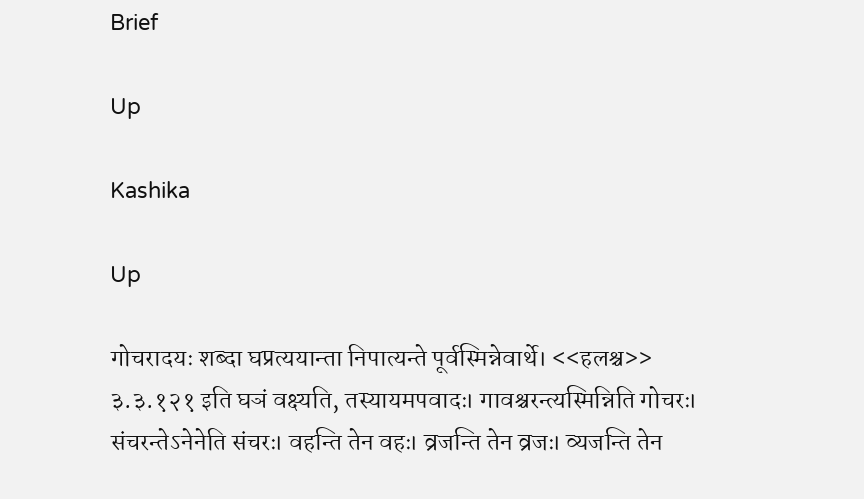Brief

Up

Kashika

Up

गोचरादयः शब्दा घप्रत्ययान्ता निपात्यन्ते पूर्वस्मिन्नेवार्थे। <<हलश्च>> ३.३.१२१ इति घञं वक्ष्यति, तस्यायमपवादः। गावश्चरन्त्यस्मिन्निति गोचरः। संचरन्तेऽनेनेति संचरः। वहन्ति तेन वहः। व्रजन्ति तेन व्रजः। व्यजन्ति तेन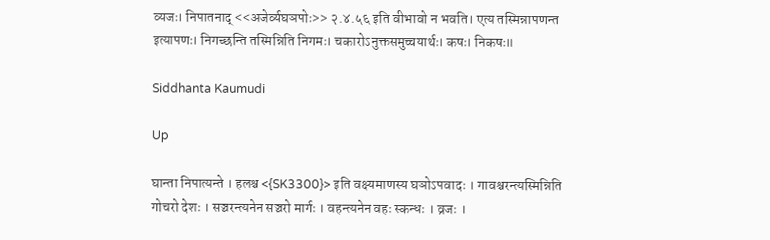व्यजः। निपातनाद् <<अजेर्व्यघञपोः>> २.४.५६ इति वीभावो न भवति। एत्य तस्मिन्नापणन्त इत्यापणः। निगच्छन्ति तस्मिन्निति निगमः। चकारोऽनुक्तसमुच्चयार्थः। कषः। निकषः॥

Siddhanta Kaumudi

Up

घान्ता निपात्यन्ते । हलश्च <{SK3300}> इति वक्ष्यमाणस्य घञोऽपवादः । गावश्चरन्त्यस्मिन्निति गोचरो देशः । सञ्चरन्त्यनेन सञ्चरो मार्गः । वहन्त्यनेन वहः स्कन्धः । व्रजः ।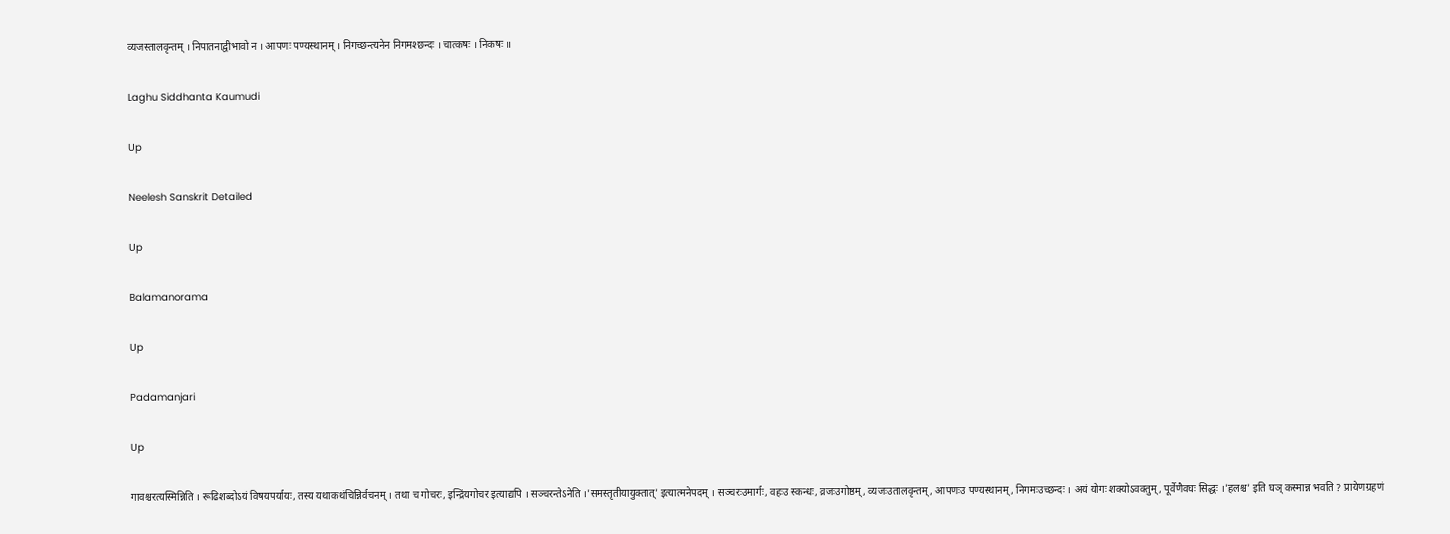व्यजस्तालवृन्तम् । निपातनाद्वीभावो न । आपणः पण्यस्थानम् । निगच्छन्त्यनेन निगमश्छन्दः । चात्कषः । निकषः ॥

Laghu Siddhanta Kaumudi

Up

Neelesh Sanskrit Detailed

Up

Balamanorama

Up

Padamanjari

Up

गावश्चरत्यस्मिन्निति । रूढिशब्दोऽयं विषयपर्यायः, तस्य यथाकथंचिन्निर्वचनम् । तथा च गोचरः, इन्द्रिंयगोचर इत्याद्यपि । सञ्चरन्तेऽनेति ।'समस्तृतीयायुक्तात्' इत्यात्मनेपदम् । सञ्चरःउमार्गः, वहःउ स्कन्धः, व्रजःउगोष्ठम्, व्यजःउतालवृन्तम्, आपणःउ पण्यस्थानम्, निगमःउच्छन्दः । अयं योगः शक्योऽवक्तुम्, पूर्वेणैवघः सिद्धः ।'हलश्च' इति घञ् कस्मान्न भवति ? प्रायेणग्रहणं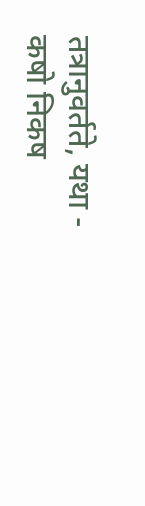तत्रानुवर्तते, यथा - कषो निकष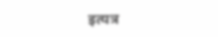इत्यत्र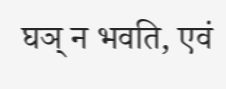घञ् न भवति, एवं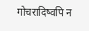गोचरादिष्वपि न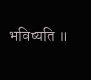भविष्यति ॥